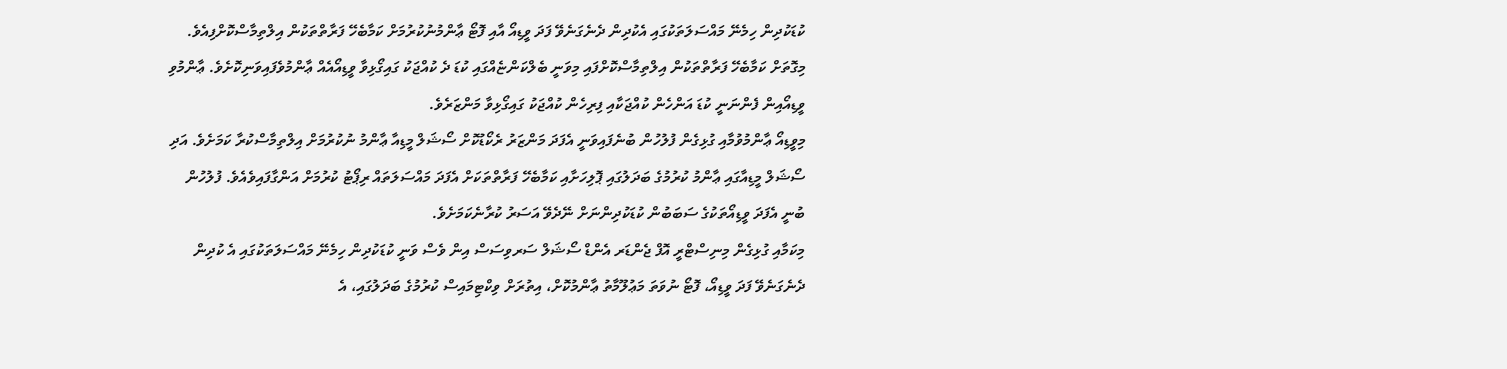ކުޑަކުދިން ހިމެނޭ މައްސަލަތަކުގައި އެކުދިން ދެނެގަނެވޭ ފަދަ ވީޑިއޯ އާއި ފޮޓޯ ޢާންމުނުކުރުމަށް ކަމާބެހޭ ފަރާތްތަކުން އިލްތިމާސްކޮށްފިއެވެ.
މިގޮތަށް ކަމާބެހޭ ފަރާތްތަކުން އިލްތިމާސްކޮށްފައި މިވަނީ ބެލްކަންޏެއްގައި ކުޑަ ދެ ކުއްޖަކު ގައިގޯޅިވާ ވީޑިއޯއެއް ޢާންމުވެފައިވަނިކޮށެވެ. ޢާންމުވި ވީޑިއޯއިން ފެންނަނީ ކުޑަ އަންހެން ކުއްޖަކާއި ފިރިހެން ކުއްޖަކު ގައިގޯޅިވާ މަންޒަރެވެ.
މިވީޑިއޯ ޢާންމުވުމާއި ގުޅިގެން ފުލުހުން ބުނެފައިވަނީ އެފަދަ މަންޒަރު ރެކޯޑުކޮށް ސޯޝަލް މީޑިއާ ޢާންމު ނުކުރުމަށް އިލްތިމާސްކުރާ ކަމަށެވެ. އަދި ސޯޝަލް މީޑިއާގައި ޢާންމު ކުރުމުގެ ބަދަލުގައި ޕޮލިހަށާއި ކަމާބެހޭ ފަރާތްތަކަށް އެފަދަ މައްސަލަތައް ރިޕޯޓު ކުރުމަށް އަންގާފައިވެއެވެ. ފުލުހުން ބުނީ އެފަދަ ވީޑިއޯތަކުގެ ސަބަބުން ކުޑަކުދިންނަށް ނޭދެވޭ އަސަރު ކުރާނެކަމަށެވެ.
މިކަމާއި ގުޅިގެން މިނިސްޓްރީ އޮފް ޖެންޑަރ އެންޑް ސޯޝަލް ސަރވިސަސް އިން ވެސް ވަނީ ކުޑަކުދިން ހިމެނޭ މައްސަލަތަކުގައި އެ ކުދިން ދެނެގަނެވޭ ފަދަ ވީޑިއޯ، ފޮޓޯ ނުވަތަ މަޢުލޫމާތު ޢާންމުކޮށް، އިތުރަށް ވިކްޓިމައިސް ކުރުމުގެ ބަދަލުގައި، އެ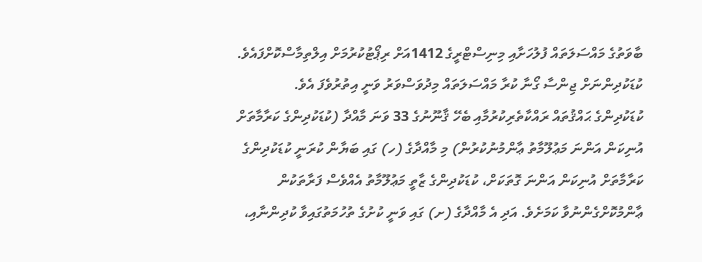ބާވަތުގެ މައްސަލަތައް ފުލުހަށާއި މިނިސްޓްރީގެ 1412އަށް ރިޕޯޓުކުރުމަށް އިލްތިމާސްކޮށްފައެވެ.
ކުޑަކުދިންނަށް ޖިންސާ ގޯނާ ކުރާ މައްސަލަތައް މިދުވަސްވަރު ވަނީ އިތުރުވެފަ އެވެ.
ކުޑަކުދިންގެ ޙައްޤުތައް ރައްކާތެރިކުރުމާއި ބެހޭ ޤާނޫނުގެ 33 ވަނަ މާއްދާ (ކުޑަކުދިންގެ ކަރާމާތަށް އުނިކަން އަންނަ މަޢުލޫމާތު ޢާންމުނުކުރުން) މި މާއްދާގެ (ހ) ގައި ބަޔާން ކުރަނީ ކުޑަކުދިންގެ ކަރާމާތަށް އުނިކަން އަންނަ ގޮތަކަށް، ކުޑަކުދިންގެ ޒާތީ މަޢުލޫމާތު އެއްވެސް ފަރާތަކުން ޢާންމުކޮށްގެންނުވާ ކަމަށެވެ. އަދި އެ މާއްދާގެ (ށ) ގައި ވަނީ ކުށުގެ ތުހުމަތުގައިވާ ކުދިންނާއި،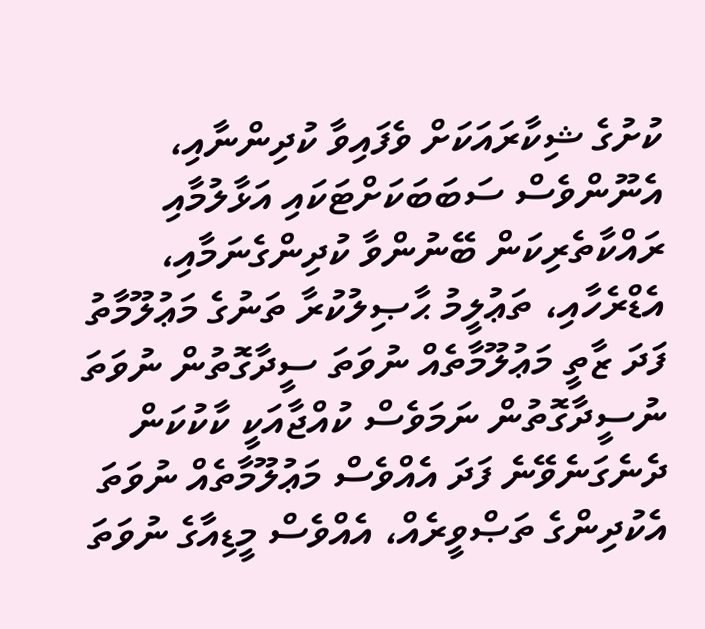ކުށުގެ ޝިކާރައަކަށް ވެފައިވާ ކުދިންނާއި، އެނޫންވެސް ސަބަބަކަށްޓަކައި އަޅާލުމާއި ރައްކާތެރިކަން ބޭނުންވާ ކުދިންގެނަމާއި، އެޑްރެހާއި، ތަޢުލީމު ޙާޞިލުކުރާ ތަނުގެ މަޢުލޫމާތު ފަދަ ޒާތީ މަޢުލޫމާތެއް ނުވަތަ ސީދާގޮތުން ނުވަތަ ނުސީދާގޮތުން ނަމަވެސް ކުއްޖާއަކީ ކާކުކަން ދެނެގަނެވޭނެ ފަދަ އެއްވެސް މަޢުލޫމާތެއް ނުވަތަ އެކުދިންގެ ތަޞްވީރެއް، އެއްވެސް މީޑިއާގެ ނުވަތަ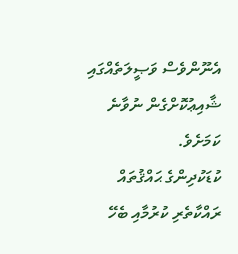އެނޫންވެސް ވަޞީލަތެއްގައި ޝާއިޢުކޮށްގެން ނުވާނެ ކަމަށެވެ.
ކުޑަކުދިންގެ ޙައްޤުތައް ރައްކާތެރި ކުރުމާއި ބެހޭ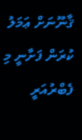ޤާނޫނަށް ޢަމަލު ކުރަން ފަށާނީ މި ފެބްރުއަރީ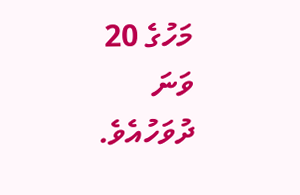މަހުގެ 20 ވަނަ ދުވަހުއެވެ.